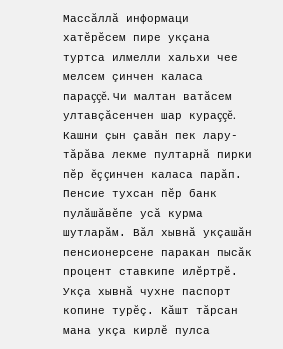Массăллă информаци хатĕрĕсем пире укçана туртса илмелли хальхи чее мелсем çинчен каласа параççĕ. Чи малтан ватăсем ултавçăсенчен шар кураççĕ. Кашни çын çавăн пек лару-тăрăва лекме пултарнă пирки пĕр ĕç çинчен каласа парăп.
Пенсие тухсан пĕр банк пулăшăвĕпе усă курма шутларăм. Вăл хывнă укçашăн пенсионерсене паракан пысăк процент ставкипе илĕртрĕ. Укçа хывнă чухне паспорт копине турĕç. Кăшт тăрсан мана укçа кирлĕ пулса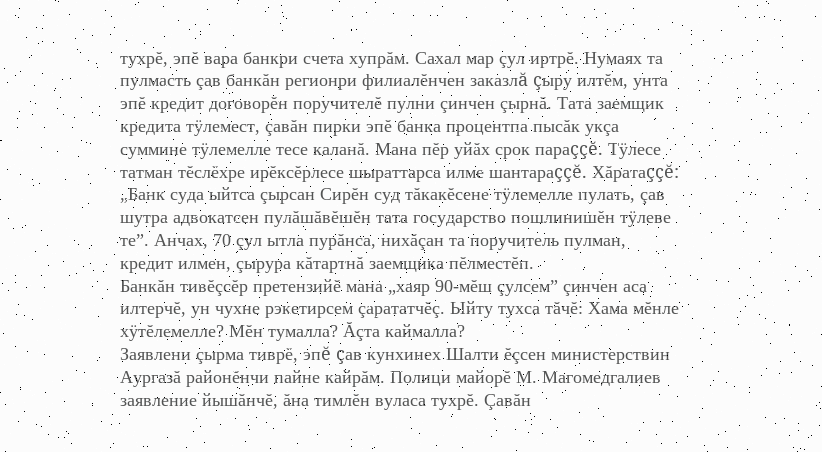тухрĕ, эпĕ вара банкри счета хупрăм. Сахал мар çул иртрĕ. Нумаях та пулмасть çав банкăн регионри филиалĕнчен заказлă çыру илтĕм, унта эпĕ кредит договорĕн поручителĕ пулни çинчен çырнă. Тата заемщик кредита тÿлемест, çавăн пирки эпĕ банка процентпа пысăк укçа суммине тÿлемелле тесе каланă. Мана пĕр уйăх срок параççĕ. Тÿлесе татман тĕслĕхре ирĕксĕрлесе шыраттарса илме шантараççĕ. Хăратаççĕ: „Банк суда ыйтса çырсан Сирĕн суд тăкакĕсене тÿлемелле пулать, çав шутра адвокатсен пулăшăвĕшĕн тата государство пошлинишĕн тÿлеве те”. Анчах, 70 çул ытла пурăнса, нихăçан та поручитель пулман, кредит илмен, çырура кăтартнă заемщика пĕлместĕп.
Банкăн тивĕçсĕр претензийĕ мана „хаяр 90-мĕш çулсем” çинчен аса илтерчĕ, ун чухне рэкетирсем çарататчĕç. Ыйту тухса тăчĕ: Хама мĕнле хÿтĕлемелле? Мĕн тумалла? Ăçта каймалла?
Заявлени çырма тиврĕ, эпĕ çав кунхинех Шалти ĕçсен министерствин Аургазă районĕнчи пайне кайрăм. Полици майорĕ М. Магомедгалиев заявление йышăнчĕ, ăна тимлĕн вуласа тухрĕ. Çавăн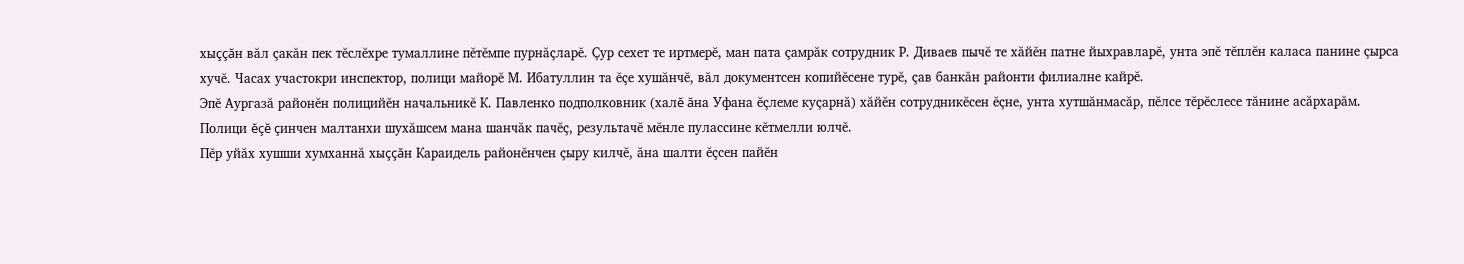хыççăн вăл çакăн пек тĕслĕхре тумаллине пĕтĕмпе пурнăçларĕ. Çур сехет те иртмерĕ, ман пата çамрăк сотрудник Р. Диваев пычĕ те хăйĕн патне йыхравларĕ, унта эпĕ тĕплĕн каласа панине çырса хучĕ. Часах участокри инспектор, полици майорĕ М. Ибатуллин та ĕçе хушăнчĕ, вăл документсен копийĕсене турĕ, çав банкăн районти филиалне кайрĕ.
Эпĕ Аургазă районĕн полицийĕн начальникĕ К. Павленко подполковник (халĕ ăна Уфана ĕçлеме куçарнă) хăйĕн сотрудникĕсен ĕçне, унта хутшăнмасăр, пĕлсе тĕрĕслесе тăнине асăрхарăм. Полици ĕçĕ çинчен малтанхи шухăшсем мана шанчăк пачĕç, результачĕ мĕнле пулассине кĕтмелли юлчĕ.
Пĕр уйăх хушши хумханнă хыççăн Караидель районĕнчен çыру килчĕ, ăна шалти ĕçсен пайĕн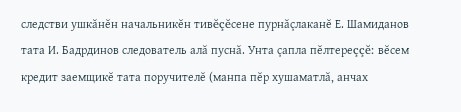следстви ушкăнĕн начальникĕн тивĕçĕсене пурнăçлаканĕ Е. Шамиданов тата И. Бадрдинов следователь алă пуснă. Унта çапла пĕлтереççĕ: вĕсем кредит заемщикĕ тата поручителĕ (манпа пĕр хушаматлă, анчах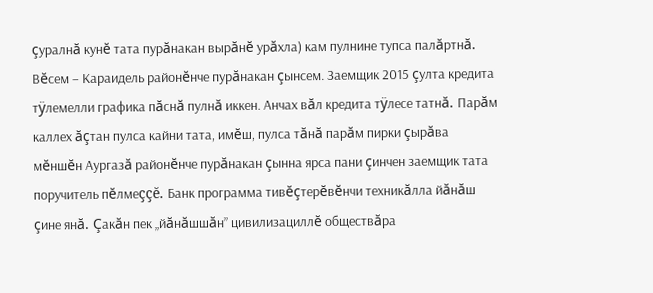çуралнă кунĕ тата пурăнакан вырăнĕ урăхла) кам пулнине тупса палăртнă. Вĕсем – Караидель районĕнче пурăнакан çынсем. Заемщик 2015 çулта кредита тÿлемелли графика пăснă пулнă иккен. Анчах вăл кредита тÿлесе татнă. Парăм каллех ăçтан пулса кайни тата, имĕш, пулса тăнă парăм пирки çырăва мĕншĕн Аургазă районĕнче пурăнакан çынна ярса пани çинчен заемщик тата поручитель пĕлмеççĕ. Банк программа тивĕçтерĕвĕнчи техникăлла йăнăш çине янă. Çакăн пек „йăнăшшăн” цивилизациллĕ обществăра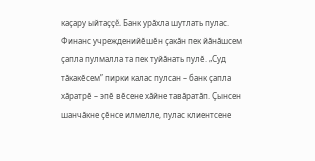каçару ыйтаççĕ. Банк урăхла шутлать пулас. Финанс учрежденийĕшĕн çакăн пек йăнăшсем çапла пулмалла та пек туйăнать пулĕ. „Суд тăкакĕсем” пирки калас пулсан – банк çапла хăратрĕ – эпĕ вĕсене хăйне тавăратăп. Çынсен шанчăкне çĕнсе илмелле, пулас клиентсене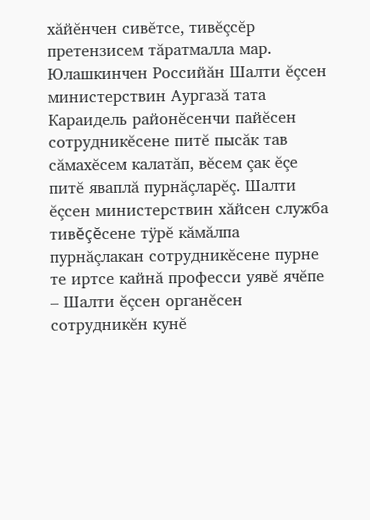хăйĕнчен сивĕтсе, тивĕçсĕр претензисем тăратмалла мар.
Юлашкинчен Российăн Шалти ĕçсен министерствин Аургазă тата Караидель районĕсенчи пайĕсен сотрудникĕсене питĕ пысăк тав сăмахĕсем калатăп, вĕсем çак ĕçе питĕ яваплă пурнăçларĕç. Шалти ĕçсен министерствин хăйсен служба тивĕçĕсене тÿрĕ кăмăлпа пурнăçлакан сотрудникĕсене пурне те иртсе кайнă професси уявĕ ячĕпе – Шалти ĕçсен органĕсен сотрудникĕн кунĕ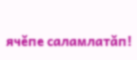ячĕпе саламлатăп!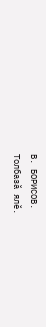В. БОРИСОВ.
Толбазă ялĕ.